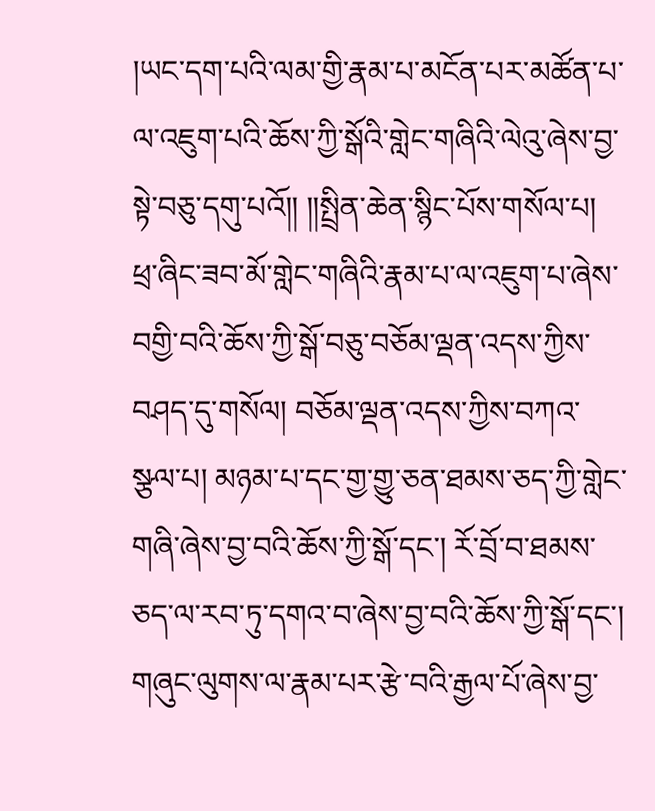།ཡང་དག་པའི་ལམ་གྱི་རྣམ་པ་མངོན་པར་མཚོན་པ་ལ་འཇུག་པའི་ཆོས་ཀྱི་སྒོའི་གླེང་གཞིའི་ལེའུ་ཞེས་བྱ་སྟེ་བཅུ་དགུ་པའོ།། །།སྤྲིན་ཆེན་སྙིང་པོས་གསོལ་པ། ཕྲ་ཞིང་ཟབ་མོ་གླེང་གཞིའི་རྣམ་པ་ལ་འཇུག་པ་ཞེས་བགྱི་བའི་ཆོས་ཀྱི་སྒོ་བཅུ་བཅོམ་ལྡན་འདས་ཀྱིས་བཤད་དུ་གསོལ། བཅོམ་ལྡན་འདས་ཀྱིས་བཀའ་སྩལ་པ། མཉམ་པ་དང་གྱ་གྱུ་ཅན་ཐམས་ཅད་ཀྱི་གླེང་གཞི་ཞེས་བྱ་བའི་ཆོས་ཀྱི་སྒོ་དང་། རོ་བྲོ་བ་ཐམས་ཅད་ལ་རབ་ཏུ་དགའ་བ་ཞེས་བྱ་བའི་ཆོས་ཀྱི་སྒོ་དང་། གཞུང་ལུགས་ལ་རྣམ་པར་རྩེ་བའི་རྒྱལ་པོ་ཞེས་བྱ་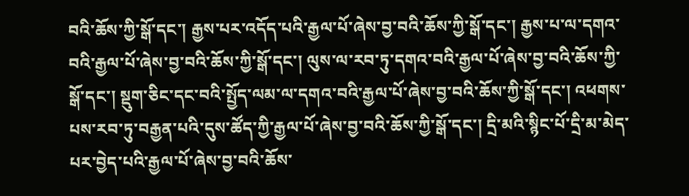བའི་ཆོས་ཀྱི་སྒོ་དང་། རྒྱས་པར་འདོད་པའི་རྒྱལ་པོ་ཞེས་བྱ་བའི་ཆོས་ཀྱི་སྒོ་དང་། རྒྱས་པ་ལ་དགའ་བའི་རྒྱལ་པོ་ཞེས་བྱ་བའི་ཆོས་ཀྱི་སྒོ་དང་། ལུས་ལ་རབ་ཏུ་དགའ་བའི་རྒྱལ་པོ་ཞེས་བྱ་བའི་ཆོས་ཀྱི་སྒོ་དང་། སྡུག་ཅིང་དང་བའི་སྤྱོད་ལམ་ལ་དགའ་བའི་རྒྱལ་པོ་ཞེས་བྱ་བའི་ཆོས་ཀྱི་སྒོ་དང་། འཕགས་པས་རབ་ཏུ་བརྒྱན་པའི་དུས་ཚོད་ཀྱི་རྒྱལ་པོ་ཞེས་བྱ་བའི་ཆོས་ཀྱི་སྒོ་དང་། དྲི་མའི་སྙིང་པོ་དྲི་མ་མེད་པར་བྱེད་པའི་རྒྱལ་པོ་ཞེས་བྱ་བའི་ཆོས་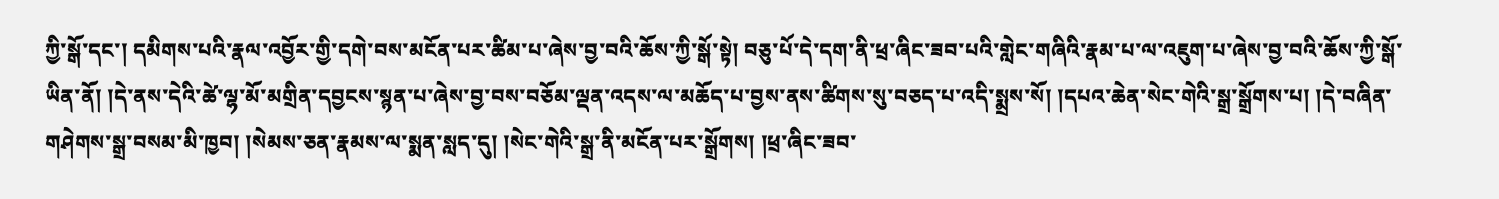ཀྱི་སྒོ་དང་། དམིགས་པའི་རྣལ་འབྱོར་གྱི་དགེ་བས་མངོན་པར་ཚིམ་པ་ཞེས་བྱ་བའི་ཆོས་ཀྱི་སྒོ་སྟེ། བཅུ་པོ་དེ་དག་ནི་ཕྲ་ཞིང་ཟབ་པའི་གླེང་གཞིའི་རྣམ་པ་ལ་འཇུག་པ་ཞེས་བྱ་བའི་ཆོས་ཀྱི་སྒོ་ཡིན་ནོ། །དེ་ནས་དེའི་ཚེ་ལྷ་མོ་མགྲིན་དབྱངས་སྙན་པ་ཞེས་བྱ་བས་བཅོམ་ལྡན་འདས་ལ་མཆོད་པ་བྱས་ནས་ཚིགས་སུ་བཅད་པ་འདི་སྨྲས་སོ། །དཔའ་ཆེན་སེང་གེའི་སྒྲ་སྒྲོགས་པ། །དེ་བཞིན་གཤེགས་སྒྲ་བསམ་མི་ཁྱབ། །སེམས་ཅན་རྣམས་ལ་སྨན་སླད་དུ། །སེང་གེའི་སྒྲ་ནི་མངོན་པར་སྒྲོགས། །ཕྲ་ཞིང་ཟབ་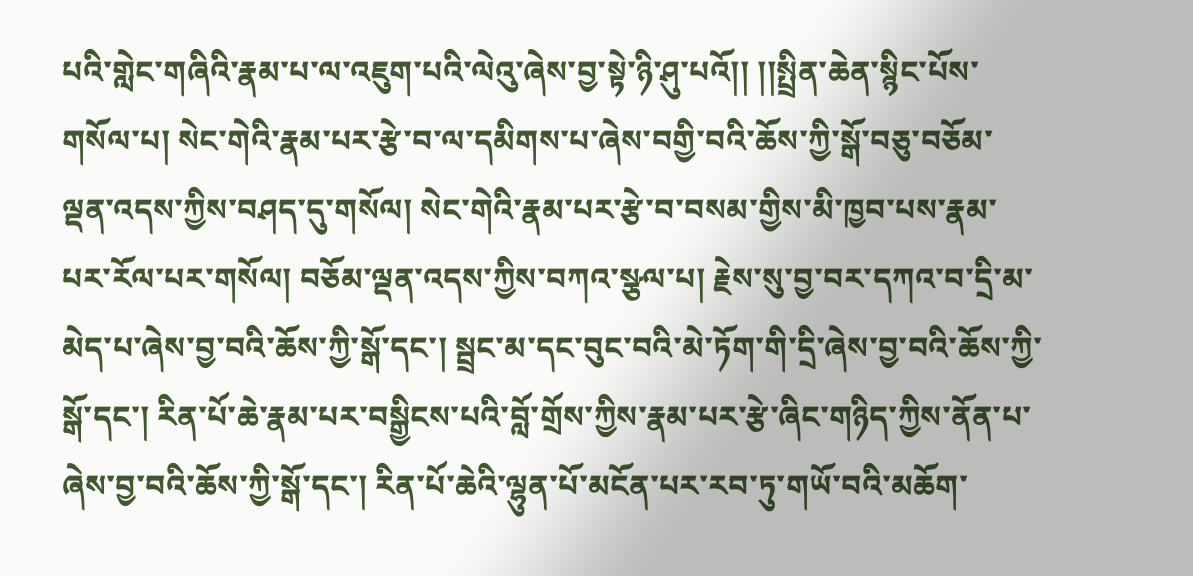པའི་གླེང་གཞིའི་རྣམ་པ་ལ་འཇུག་པའི་ལེའུ་ཞེས་བྱ་སྟེ་ཉི་ཤུ་པའོ།། །།སྤྲིན་ཆེན་སྙིང་པོས་གསོལ་པ། སེང་གེའི་རྣམ་པར་རྩེ་བ་ལ་དམིགས་པ་ཞེས་བགྱི་བའི་ཆོས་ཀྱི་སྒོ་བཅུ་བཅོམ་ལྡན་འདས་ཀྱིས་བཤད་དུ་གསོལ། སེང་གེའི་རྣམ་པར་རྩེ་བ་བསམ་གྱིས་མི་ཁྱབ་པས་རྣམ་པར་རོལ་པར་གསོལ། བཅོམ་ལྡན་འདས་ཀྱིས་བཀའ་སྩལ་པ། རྗེས་སུ་བྱ་བར་དཀའ་བ་དྲི་མ་མེད་པ་ཞེས་བྱ་བའི་ཆོས་ཀྱི་སྒོ་དང་། སྦྲང་མ་དང་བུང་བའི་མེ་ཏོག་གི་དྲི་ཞེས་བྱ་བའི་ཆོས་ཀྱི་སྒོ་དང་། རིན་པོ་ཆེ་རྣམ་པར་བསྒྱིངས་པའི་བློ་གྲོས་ཀྱིས་རྣམ་པར་རྩེ་ཞིང་གཉིད་ཀྱིས་ནོན་པ་ཞེས་བྱ་བའི་ཆོས་ཀྱི་སྒོ་དང་། རིན་པོ་ཆེའི་ལྷུན་པོ་མངོན་པར་རབ་ཏུ་གཡོ་བའི་མཆོག་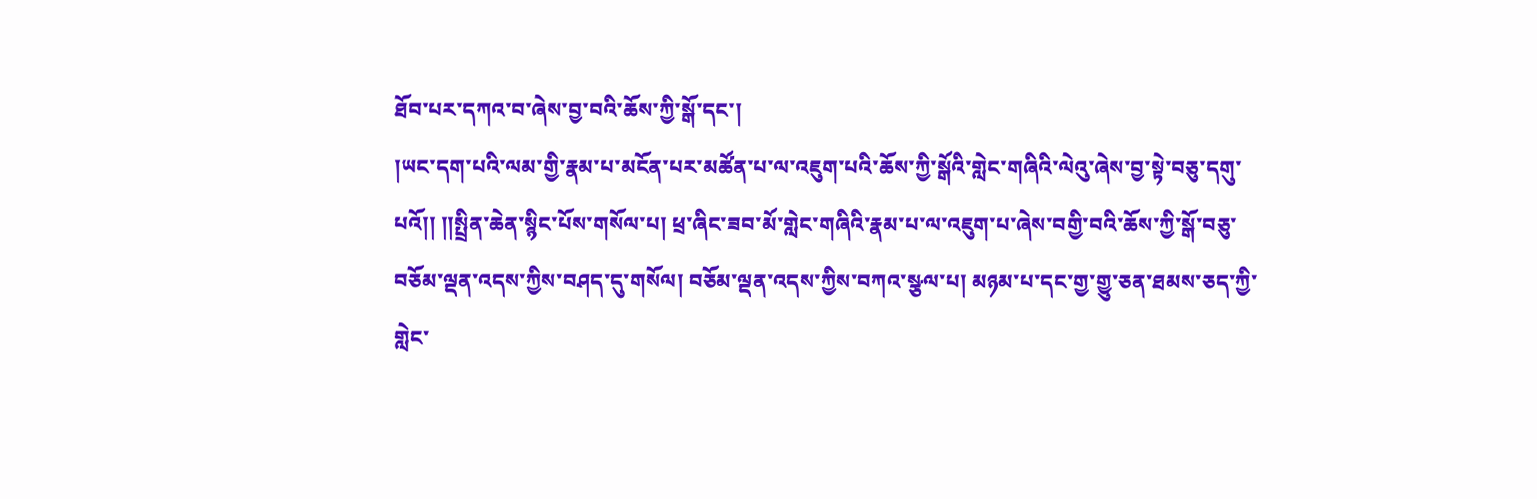ཐོབ་པར་དཀའ་བ་ཞེས་བྱ་བའི་ཆོས་ཀྱི་སྒོ་དང་།
།ཡང་དག་པའི་ལམ་གྱི་རྣམ་པ་མངོན་པར་མཚོན་པ་ལ་འཇུག་པའི་ཆོས་ཀྱི་སྒོའི་གླེང་གཞིའི་ལེའུ་ཞེས་བྱ་སྟེ་བཅུ་དགུ་པའོ།། །།སྤྲིན་ཆེན་སྙིང་པོས་གསོལ་པ། ཕྲ་ཞིང་ཟབ་མོ་གླེང་གཞིའི་རྣམ་པ་ལ་འཇུག་པ་ཞེས་བགྱི་བའི་ཆོས་ཀྱི་སྒོ་བཅུ་བཅོམ་ལྡན་འདས་ཀྱིས་བཤད་དུ་གསོལ། བཅོམ་ལྡན་འདས་ཀྱིས་བཀའ་སྩལ་པ། མཉམ་པ་དང་གྱ་གྱུ་ཅན་ཐམས་ཅད་ཀྱི་གླེང་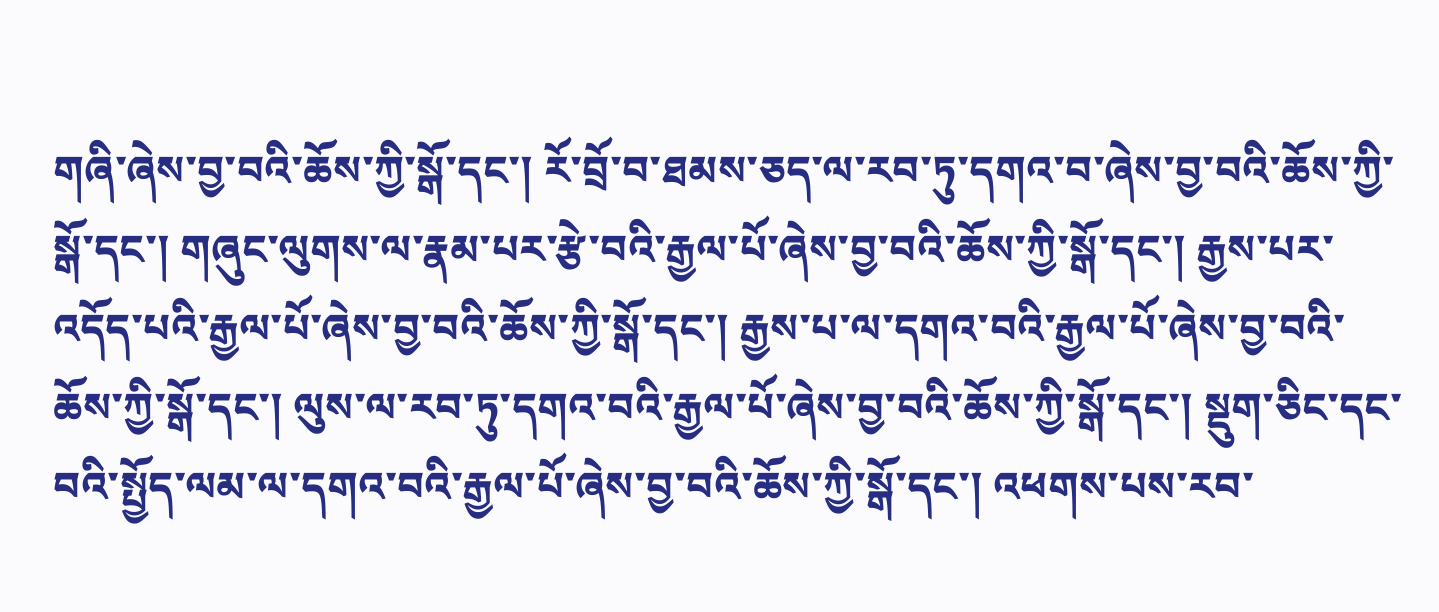གཞི་ཞེས་བྱ་བའི་ཆོས་ཀྱི་སྒོ་དང་། རོ་བྲོ་བ་ཐམས་ཅད་ལ་རབ་ཏུ་དགའ་བ་ཞེས་བྱ་བའི་ཆོས་ཀྱི་སྒོ་དང་། གཞུང་ལུགས་ལ་རྣམ་པར་རྩེ་བའི་རྒྱལ་པོ་ཞེས་བྱ་བའི་ཆོས་ཀྱི་སྒོ་དང་། རྒྱས་པར་འདོད་པའི་རྒྱལ་པོ་ཞེས་བྱ་བའི་ཆོས་ཀྱི་སྒོ་དང་། རྒྱས་པ་ལ་དགའ་བའི་རྒྱལ་པོ་ཞེས་བྱ་བའི་ཆོས་ཀྱི་སྒོ་དང་། ལུས་ལ་རབ་ཏུ་དགའ་བའི་རྒྱལ་པོ་ཞེས་བྱ་བའི་ཆོས་ཀྱི་སྒོ་དང་། སྡུག་ཅིང་དང་བའི་སྤྱོད་ལམ་ལ་དགའ་བའི་རྒྱལ་པོ་ཞེས་བྱ་བའི་ཆོས་ཀྱི་སྒོ་དང་། འཕགས་པས་རབ་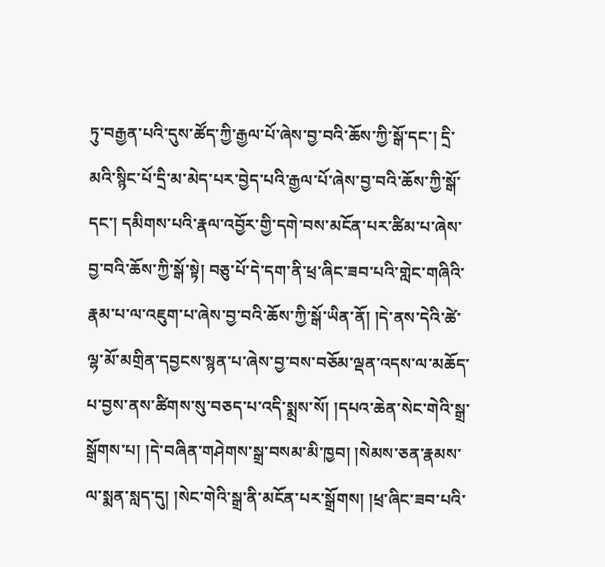ཏུ་བརྒྱན་པའི་དུས་ཚོད་ཀྱི་རྒྱལ་པོ་ཞེས་བྱ་བའི་ཆོས་ཀྱི་སྒོ་དང་། དྲི་མའི་སྙིང་པོ་དྲི་མ་མེད་པར་བྱེད་པའི་རྒྱལ་པོ་ཞེས་བྱ་བའི་ཆོས་ཀྱི་སྒོ་དང་། དམིགས་པའི་རྣལ་འབྱོར་གྱི་དགེ་བས་མངོན་པར་ཚིམ་པ་ཞེས་བྱ་བའི་ཆོས་ཀྱི་སྒོ་སྟེ། བཅུ་པོ་དེ་དག་ནི་ཕྲ་ཞིང་ཟབ་པའི་གླེང་གཞིའི་རྣམ་པ་ལ་འཇུག་པ་ཞེས་བྱ་བའི་ཆོས་ཀྱི་སྒོ་ཡིན་ནོ། །དེ་ནས་དེའི་ཚེ་ལྷ་མོ་མགྲིན་དབྱངས་སྙན་པ་ཞེས་བྱ་བས་བཅོམ་ལྡན་འདས་ལ་མཆོད་པ་བྱས་ནས་ཚིགས་སུ་བཅད་པ་འདི་སྨྲས་སོ། །དཔའ་ཆེན་སེང་གེའི་སྒྲ་སྒྲོགས་པ། །དེ་བཞིན་གཤེགས་སྒྲ་བསམ་མི་ཁྱབ། །སེམས་ཅན་རྣམས་ལ་སྨན་སླད་དུ། །སེང་གེའི་སྒྲ་ནི་མངོན་པར་སྒྲོགས། །ཕྲ་ཞིང་ཟབ་པའི་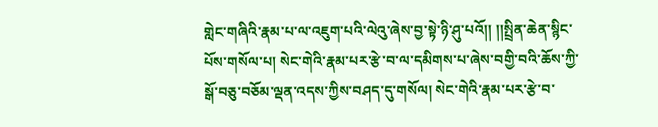གླེང་གཞིའི་རྣམ་པ་ལ་འཇུག་པའི་ལེའུ་ཞེས་བྱ་སྟེ་ཉི་ཤུ་པའོ།། །།སྤྲིན་ཆེན་སྙིང་པོས་གསོལ་པ། སེང་གེའི་རྣམ་པར་རྩེ་བ་ལ་དམིགས་པ་ཞེས་བགྱི་བའི་ཆོས་ཀྱི་སྒོ་བཅུ་བཅོམ་ལྡན་འདས་ཀྱིས་བཤད་དུ་གསོལ། སེང་གེའི་རྣམ་པར་རྩེ་བ་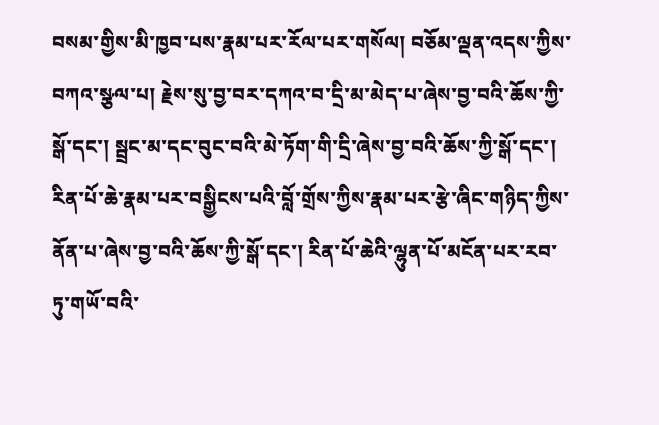བསམ་གྱིས་མི་ཁྱབ་པས་རྣམ་པར་རོལ་པར་གསོལ། བཅོམ་ལྡན་འདས་ཀྱིས་བཀའ་སྩལ་པ། རྗེས་སུ་བྱ་བར་དཀའ་བ་དྲི་མ་མེད་པ་ཞེས་བྱ་བའི་ཆོས་ཀྱི་སྒོ་དང་། སྦྲང་མ་དང་བུང་བའི་མེ་ཏོག་གི་དྲི་ཞེས་བྱ་བའི་ཆོས་ཀྱི་སྒོ་དང་། རིན་པོ་ཆེ་རྣམ་པར་བསྒྱིངས་པའི་བློ་གྲོས་ཀྱིས་རྣམ་པར་རྩེ་ཞིང་གཉིད་ཀྱིས་ནོན་པ་ཞེས་བྱ་བའི་ཆོས་ཀྱི་སྒོ་དང་། རིན་པོ་ཆེའི་ལྷུན་པོ་མངོན་པར་རབ་ཏུ་གཡོ་བའི་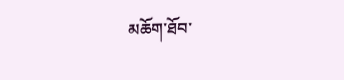མཆོག་ཐོབ་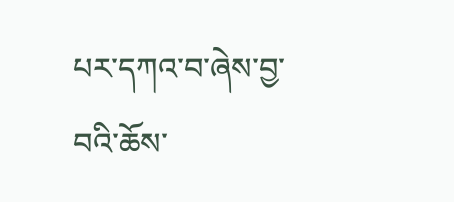པར་དཀའ་བ་ཞེས་བྱ་བའི་ཆོས་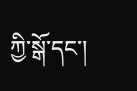ཀྱི་སྒོ་དང་།